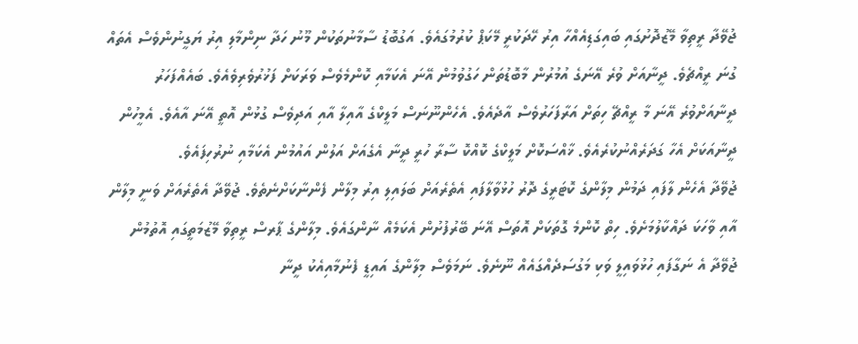ޖުވޭދާ ރީތިވާ މޭޒުދޮށުގައި ބައިގަޑިއެއްހާ އިރު ހޭދަކުރީ މޭކަޕް ކުރުމުގައެވެ. އަގުބޮޑު ސާމާނުތަކުން މޫނު ހަދާ ނިންމާލި އިރު ޔަގީނުންވެސް އެތައް ގުނަ ރީއްޗެވެ. ދީނާއަށް ވުރެ އޭނަގެ އުމުރުން މާބޮޑުތަން ހަގުވުމުން އޭނަ އެކަމާއި ކޮންމެވެސް ވަރަކަށް ފަޚުރުވެރިވެއެވެ. ބައެއްފަހަރު ދީނާއަށްވުރެ އޭނަ މާ ރީއްޗޭ ހިތަށް އަރާފަހަރުވެސް އާދެއެވެ. އެހެންނޫނަސް މަލީކްގެ އާއިލާ އާއި އަދިވެސް ގުޅުން އޮތީ އޭނަ އާއެވެ. އެމީހުން ދީނާއަކަށް އެހާ ގަދަރެއްނުކުރެއެވެ. ޚާއްސަކޮށް މަލީކްގެ ކޮއްކޮ ސާރާ ހުރީ ދީނާ އެގެއަށް އަލުން އައުމުން އެކަމާއި ނުރުހިފައެވެ.
ޖުވޭދާ އެހެން ލާފައި ދަމުން މިލާންގެ ކޮޓަރީގެ ދޮރު ހުޅުވާލާފައި އެތެރެއަށް ބަލައިލި އިރު މިލާން ފެންނާކަށްނެތެވެ. ޖުވޭދާ އެތެރެއަށް ވަނީ މިލާން އާއި ވާހަކަ ދައްކާލުމަށެވެ. ހިތް ކޮންމެ ގޮތަކަށް އޮތަސް އޭނަ ބޭރުފުށުން އެކަމެއް ނާންގައެވެ. މިލާންގެ ޕާރސް ރީތިވާ މޭޒުމަތީގައި އޮތުމުން ޖުވޭދާ އެ ނަގާފައި ހުޅުވައިލީ ވަކި މަގުސަދެއްގައެއް ނޫނެވެ. ނަމަވެސް މިލާންގެ އައިޑީ ފެނުމާއިއެކު ދީނާ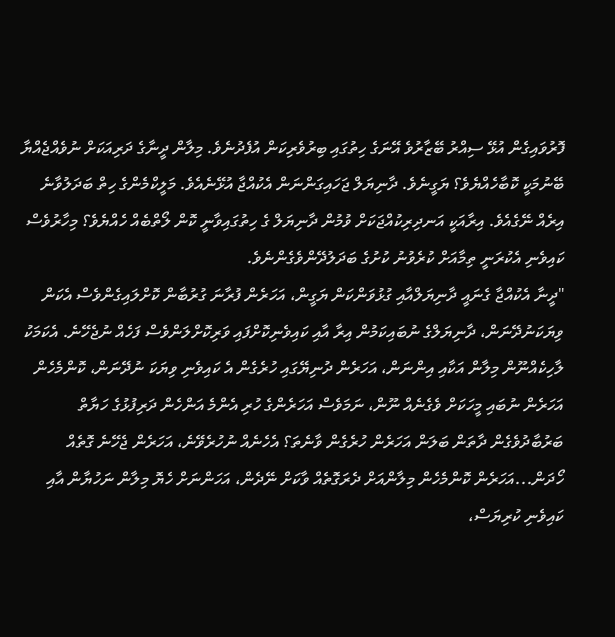ފޮރުވައިގެން އުޅޭ ސިއްރު ބޭޒާރުވެ އޭނަގެ ހިތުގައި ބިރުވެރިކަން އުފެދުނެވެ. މިލާން ދީނާގެ ދަރިއަކަށް ނުވެއްޖެއްޔާ ބޭނުމަކީ ކޮބާހެއްޔެވެ؟ ޔަގީނެވެ. ދާނިޔަލް ޖަހައިގަންނަން އެކުއްޖާ އުޅޭނެއެވެ. މަލީކްމެންގެ ހިތް ބަދަލުވާނެ އިރެއް ނޭގެއެވެ. އިރާއަކީ އަނދިރިކުއްޖަކަށް ވުމުން ދާނިޔަލް ގެ ހިތުގައިވާނީ ކޮން ލޯތްބެއް ހެއްޔެވެ؟ މިހާރުވެސް ކައިވެނި އެކުރަނީ ތިމާއަށް ކުރެވުނު ކުށުގެ ބަދަލުދޭންވެގެންނެވެ.
"ދީނާ އެކުއްޖާ ގެނައީ ދާނިޔަލްއާއި ގުޅުވަންކަން ޔަގީން، އަހަރެން ފުރާނަ ގުރުބާން ކޮށްލައިގެންވެސް އެކަން ވިޔަކަނުދޭނަން، ދާނިޔަލްގެ ނުބައިކަމުން އިރާ އާއި ކައިވެނިކޮށްފައި ވަރިކޮށްލަންވެސް ފަހެއް ނުޖެހޭނެ. އެކަމަކު ލާހިކެއްނޫން މިލާން އަކާއި އިންނަން، އަހަރެން ދުނިޔޭގައި ހުރެގެން އެ ކައިވެނި ވިޔަކަ ނުދޭނަން، ކޮންމެހެން އަހަރެން ނުބައި މީހަކަށް ވެގެނެއް ނޫން، ނަމަވެސް އަހަރެންގެ ހުރި އެންމެ އަންހެން ދަރިފުޅުގެ ހަޔާތް ބަރުބާދުވެގެން ދާތަން ބަލަން އަހަރެން ހުރެގެން ވާނެތަ؟ އެހެނެއް ނުހުރެވޭނެ، އަހަރެން ޖެހޭނެ ގޮތެއް ހޯދަން...އަހަރެން ކޮންމެހެން މިލާންއަށް ދެރަގޮތެއް ވާކަށް ނޭދެން، އަހަންނަށް ހެޔޮ މިލާން ނަހުޔާން އާއި ކައިވެނި ކުރިޔަސް،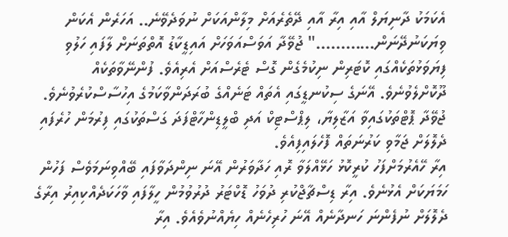އެކަމަކު ދާނިޔަލް އާއި އިރާ އާއި ދޭތެރެއަށް މިލާންއަކަށް ނުވަދެވޭނެ.. އަހަރެން އެކަން ވިޔަކަނުދޭނަން............" ޖުވޭދާ އަވަސްއަވަހަށް އައިޑީކާޑު އޮތްތަނަށް ލާފައި ހަލުވި ފިޔަވަޅުތަކެއްގައި ކޮޓަރިން ނިކުމެގެން ގޮސް ޓެރެސްއަށް އެރިއެވެ. ފުންނޭވާތަކެއް ދޫކޮށްލެވުނެވެ. އޭނަގެ ސިކުނޑީގައި އެތައް ޓަނެއްގެ ބުރަދަންވާކަމުގެ އިހުސާސްކުރެވުނެވެ.
ޖުވޭދާ ޕޮޓްތަކުގައިވާ އަޒާލިޔާ، ލިޕްސްޓިކް އަދި ބްލީޑިންހާޓްފަދަ ގަސްތަކުގައި ފިރުމަން ހުރެފައި ދެލޮލަށް ޖަމާވި ކަރުނަތައް ފޮހެލައިފިއެވެ.
އިރާ ހޭއެރުމަށްފަހު ކުރީކޮޅު ހަޅޭއްލަވާ ރޮއި ހަދާވަރުން އޭނަ ނިންދަވާފައި ބޭއްވިނަމަވެސް ފަހުން ހަމަޔަކަށް އެޅުނެވެ. އިރާ ޑިސްޗާޖްކުރި ދުވަހު ޑޮކްޓަރު ދުރުވުމުން ހީލާފައި ވާހަކަދެއްކިއިރު އިރާގެ ދެލޮލަށް ނުފެންނަ ހަނދާނެއް އޭނަ ހުރިހެނެއް ހިޔެއްނުވެއެވެ. އިރާ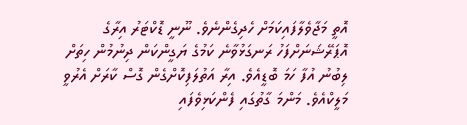އޮތީ މަޖާވެލާފައިކަމަށް ހެދިގެންނެވެ. ނޫނީ ޑޮކްޓަރު އިރާގެ އޮޕަރޭޝަނަށްފަހު ރަނގަޅުވާނެ ކަމުގެ ޔަގީންކަން ދިނުމުން ހިތަށް ލިބުނު އުފާ ހަމަ ބޮޑީއެވެ. އިރާ އަތުލަފިކޮށްގެން ގޮސް ކާރަށް އެރުވީ މަލީކްއެވެ. މަންމަ ގާތުގައި ފެންކަޅިވެފައި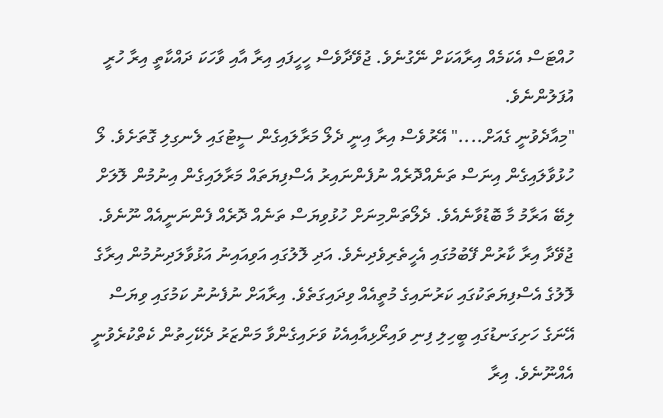ހުއްޓަސް އެކަމެއް އިރާއަކަށް ނޭގުނެވެ. ޖުވޭދާވެސް ހީހީފައި އިރާ އާއި ވާހަކަ ދައްކާތީ އިރާ ހުރީ އުފަލުންނެވެ.
"މިއާދެވުނީ ގެއަށް...." އޭރުވެސް އިރާ އިނީ ދެލޯ މަރާލައިގެން ސީޓުގައި ލެނގިލި ގޮތަށެވެ. ލޯ ހުޅުވާލައިގެން އިނަސް ތަނެއްދޮރެއް ނުފެންނައިރު އެސްފިޔަތައް މަރާލައިގެން އިނުމުން ލޮލަށް ލިބޭ އަރާމު މާ ބޮޑުވާނެއެވެ. ދެލޯތަންމިނަށް ހުޅުވިޔަސް ތަނެއް ދޮރެއް ފެންނަނީއެއް ނޫނެވެ. ޖުވޭދާ އިރާ ކާރުން ފޭބުމުގައި އެހީތެރިވެދިނެވެ. އަދި ލޮލުގައި އަވިއައިނު އަޅުވާލަދިނުމުން އިރާގެ ލޮލުގެ އެސްފިޔަތަކުގައި ކަރުނައިގެ މުތީއެއް ވިދައިގަތެވެ. އިރާއަށް ނުފެނުނު ކަމުގައި ވިޔަސް އޭނަގެ ހަށިގަނޑުގައި ބީހިލި ފިނި ވައިރޯޅިއާއިއެކު ވަށައިގެންވާ މަންޒަރު ދެކޭހިތުން ކެތްކުރެވުނީ އެއްނޫނެވެ. އިރާ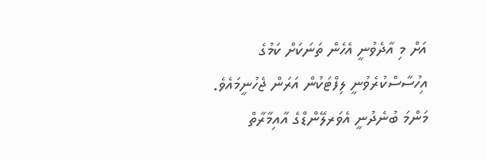އަށް މި އާދެވުނީ އެހެން ތަނަކަށް ކަމުގެ އިހުސާސްކުރެވުނީ ލިފްޓަކުން އަރަން ޖެހުނީމައެވެ. މަންމަ ބުނެދުނީ އެވަރލޭންޑްގެ އާއިމާރާތް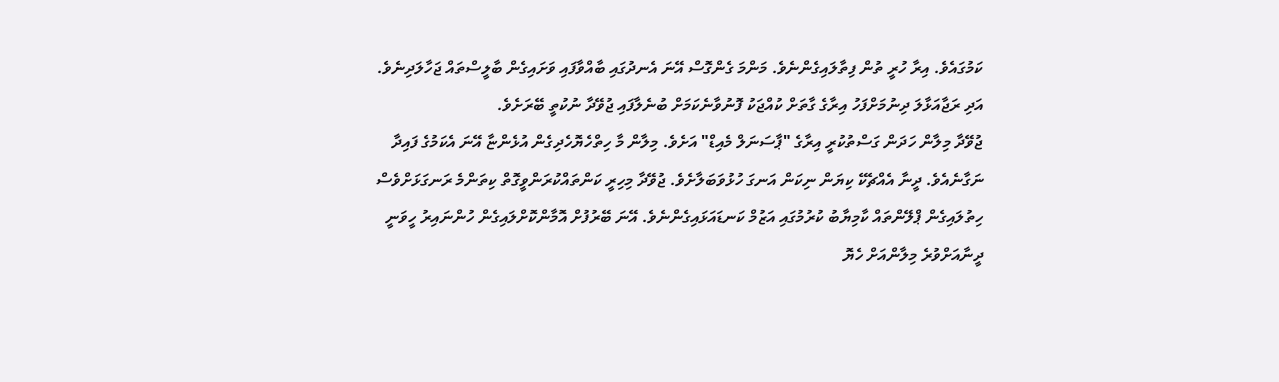ކަމުގައެވެ. އިރާ ހުރީ ތުން ފިތާލައިގެންނެވެ. މަންމަ ގެންގޮސް އޭނަ އެނދުގައި ބާއްވާފައި ވަށައިގެން ބާލީސްތައް ޖަހާލަދިނެވެ. އަދި ރަޖާއަޅާލަ ދިނުމަށްފަހު އިރާގެ ގާތަށް ކުއްޖަކު ފޮނުވާނެކަމަށް ބުނެލާފައި ޖުވޭދާ ނުކުތީ ބޭރަށެވެ.
ޖުވޭދާ މިލާން ހަދަން ގަސްތުކުރީ އިރާގެ "ޕާސަނަލް މެއިޑް" އަށެވެ. މިލާން މާ ހިތްހެޔޮހެދިގެން އުޅެންޏާ އޭނަ އެކަމުގެ ފައިދާ ނަގާނެއެވެ. ދީނާ އެއްޗެކޭ ކިޔަން ނިކަން އަނގަ ހުޅުވަބަލާށެވެ. ޖުވޭދާ މިހިރީ ކަންތައްކުރަންވީގޮތް ކިތަންމެ ރަނގަޅަށްވެސް ހިތުލައިގެން ޕްލޭންތައް ކާމިޔާބު ކުރުމުގައި އަޒުމް ކަނޑައަޅައިގެންނެވެ. އޭނަ ބޭރުފުށް އޮމާންކޮށްލައިގެން ހުންނައިރު ހީވަނީ ދީނާއަށްވުރެ މިލާންއަށް ހެޔޮ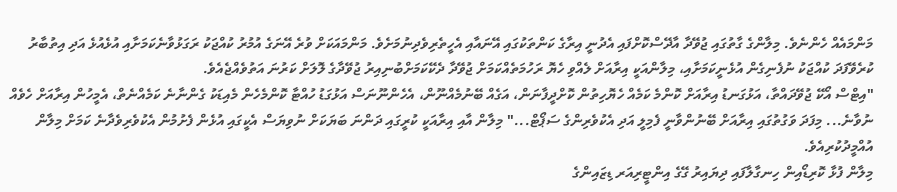މަންމައެއް ހެންނެވެ. މިލާންގެ ގާތުގައި ޖުވޭދާ އާދޭސްކޮށްފައި އެދުނީ އިރާގެ ކަންތަކުގައި އޭނައާއި އެހީތެރިވެދިނުމަށެވެ. މަންމައަކަށް ވުރެ އޭނަގެ އުމުރު ކުއްޖަކު ރަގަޅުވާނެކަމަށާއި އުޅެއުޅެ އަދި އިތުބާރު ކުރެވޭފަދަ ކުއްޖަކު ނުފެނިގެން އުޅެނީކަމަށާއި، މިލާންއަކީ އިރާއަށް ލެއްވި ހެޔޮ ރަހުމަތެއްކަމަށް ޖުވޭދާ ދެކޭކަމަށްބުނިއިރު ޖުވޭދާގެ ލޮލަށް ކަރުނަ އަތުވެއްޖެއެވެ.
"އިޓްސް އޯކޭ ޖުވޭދައްތާ، އަޅުގަނޑު އިރާއަށް ކޮންމެ ކަމެއް ހެޔޮހިތުން ކޮށްދީފާނަން، އަގެއް ބޭނުމެއްނޫން، އެހެންނޫނަސް އަޅުގަޑު ހުއްޓާ ކޮންމެހެން މެއިޑަކު ގެންނާނެ ކަމެއްނެތް، އެމީހުން އިރާއަށް ހެވެއް ނުވާނެ... މިފަދަ ވަގުތުގައި އިރާއަށް ބޭނުންވާނީ ފެމިލީ އަދި އެކުވެރިންގެ ސަޕޯޓް..." މިލާން އާއި އިރާއަކީ ކުރީގައި ދަންނަ ބަޔަކަށް ނުވިޔަސް އެކީގައި އުޅެން ފެށުމުން އެކުވެރިވެދާނެ ކަމަށް މިލާން އުއްމީދުކުރިއެވެ.
މިލާން ފުޅާ ކޮރިޑޯއިން ހިނގާލާފައި ދިޔައިރު ގޭގެ އިންޓީރިއަރ ޑިޒައިންގެ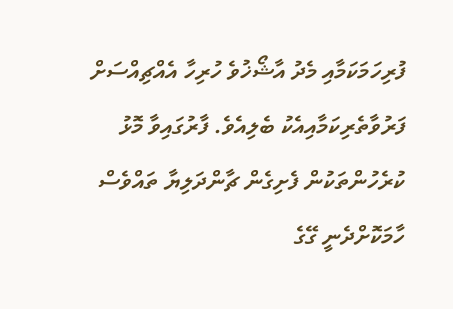ފުރިހަމަކަމާއި މެދު އާޝޯޚުވެ ހުރިހާ އެއްޗިއްސަށް ފަރުވާތެރިކަމާއިއެކު ބެލިއެވެ. ފާރުގައިވާ މޮޅު ކުރެހުންތަކުން ފެށިގެން ޗާންދަލިޔާ ތައްވެސް ހާމަކޮށްދެނީ ގޭގެ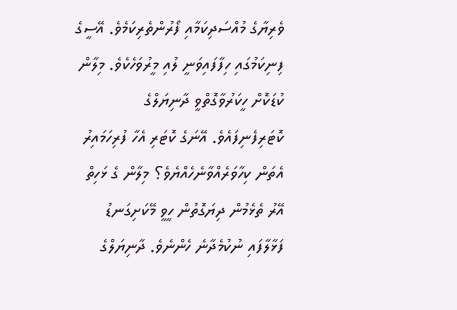ވެރިޔާގެ މުއްސަދިކަމާއި ފޯރުންތެރިކަމެވެ. އޭސީގެ ފިނިކަމުގައި ހިފާފައިވަނީ ލުއި މީރުވަހެކެވެ. މިލާން ކުޑަކޮށް ހީކަރުވާގޮތްވީ ދާނިޔަލްގެ ކޮޓަރިފެނިފައެވެ. އޭނަގެ ކޮޓަރި އެހާ ފުރިހަމައިރު އެތަން ކިހާވަރެއްވާނެހެއްޔެވެ؟ މިލާން ގެ ޅަހިތް އޭރު ތެޅެމުން ދިޔަގޮތުން ހީވީ މޭކަށިގަނޑު ފަޅާލާފައި ނުކުމެދާނެ ހެންނެވެ. ދާނިޔަލްގެ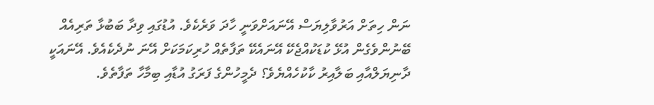ނަން ހިތަށް އަރުވާލިޔަސް އޭނައަށްވަނީ ހާދަ ވަރެކެވެ. އުޑުގައި ވިދާ ބަބުޅާ ތަރިއެއް ބޭނުންވެގެން އުޅޭ ކުޑަކުއްޖެކޭ އޭނައެކޭ ތަފާތެއް ހުރިކަމަކަށް އޭނަ ނުދެކެއެވެ. އޭނައަކީ ދާނިޔަލްއާއި ބަލާއިރު ކާކުހެއްޔެވެ؟ ދެމީހުންގެ ފަރަގު އުޑާއި ބިމާހާ ތަފާތެވެ.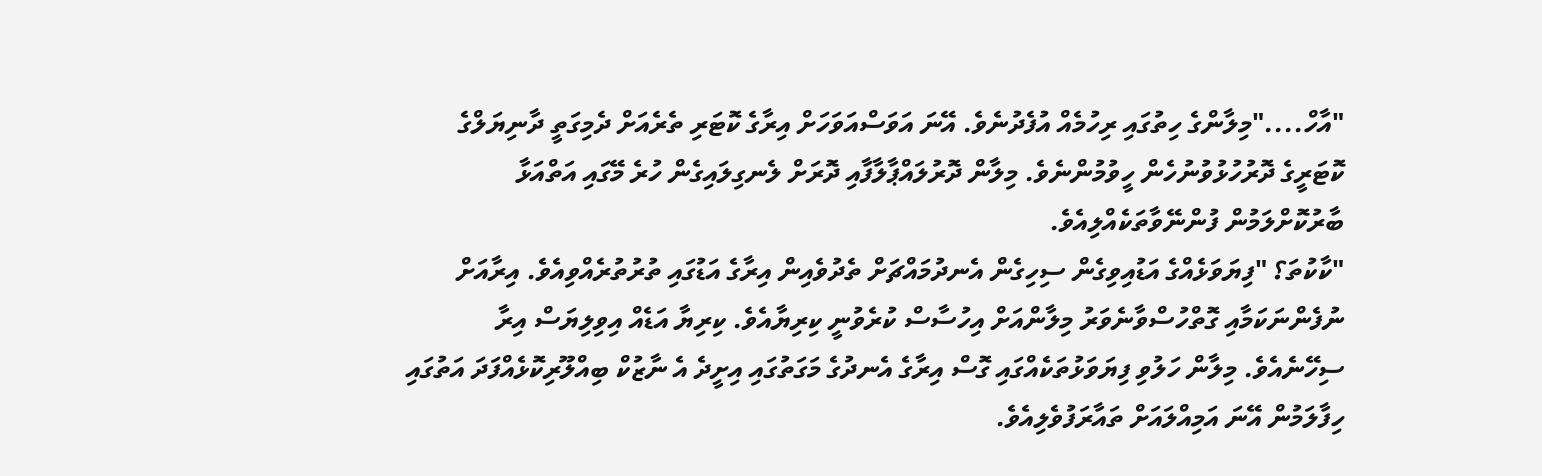"އާހް...."މިލާންގެ ހިތުގައި ރިހުމެއް އުފެދުނެވެ. އޭނަ އަވަސްއަވަހަށް އިރާގެ ކޮޓަރި ތެރެއަށް ދެމިގަތީ ދާނިޔަލްގެ ކޮޓަރީގެ ދޮރުހުޅުވުނުހެން ހީވުމުންނެވެ. މިލާން ދޮރުލައްޕާލާފާއި ދޮރަށް ލެނގިލައިގެން ހުރެ މޭގައި އަތްއަޅާ ބާރުކޮށްލަމުން ފުންނޭވާތަކެއްލިއެވެ.
"ކާކުތަ؟ "ފިޔަވަޅެއްގެ އަޑުއިވިގެން ސިހިގެން އެނދުމައްޗަށް ތެދުވެއިން އިރާގެ އަޑުގައި ތުރުތުރެއްވިއެވެ. އިރާއަށް ނުފެންނަކަމާއި ގޮތްހުސްވާނެވަރު މިލާންއަށް އިހުސާސް ކުރެވުނީ ކިރިޔާއެވެ. ކިރިޔާ އަޑެއް އިވިލިޔަސް އިރާ ސިހޭނެއެވެ. މިލާން ހަލުވި ފިޔަވަޅުތަކެއްގައި ގޮސް އިރާގެ އެނދުގެ މަގަތުގައި އިށީދެ އެ ނާޒުކް ބިއްލޫރިކޮޅެއްފަދަ އަތުގައި ހިފާލަމުން އޭނަ އަމިއްލައަށް ތައާރަފުވެލިއެވެ.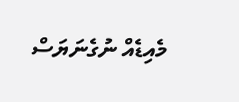މެއިޑެއް ނުގެނަޔަސް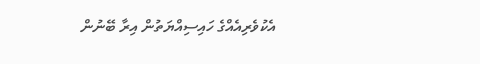އެކުވެރިއެއްގެ ހައިސިއްޔަތުން އިރާ ބޭނުން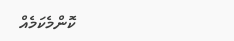ކޮންމެކަމެއް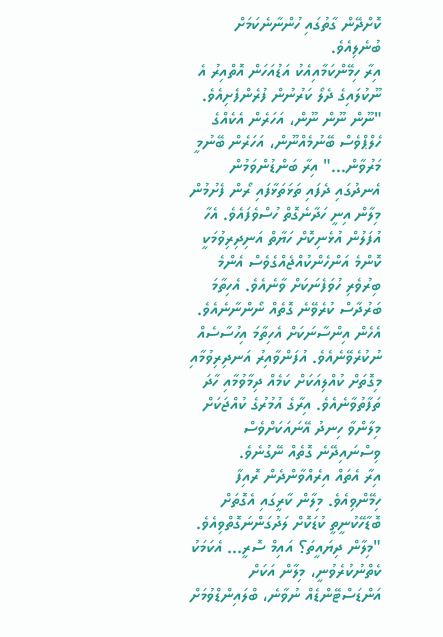ކޮށްދޭން ގާތުގައި ހުންނާނެކަމަށް ބުނެލިއެވެ.
އިރާ ހިމޭންކަމާއިއެކު އަޑުއަހަން އޮތްއިރު އެ ނޫކުލައިގެ ދެލޯ ކަރުނުން ފުރެންފެށިއެވެ.
"ނޫން ނޫން ނޫން، އަހަރެން އެކެއްގެ ހެލްޕްވެސް ބޭނުމެއްނޫން، އަހަރެން ބޭނުމީ މަރުވާން..." އިރާ ބަންޑުންވަމުން އެނދުގައި ދެފައި ތަޅަތަޅާފައި ރޯން ފެށުމުން މިލާން އިނީ ހަދާނެގޮތް ހުސްވެފައެވެ. އެހާ އުފަލުން އުޅެނިކޮށް ހަޔާތް އަނިދިރިވުމަކީ ކޮންމެ އަންހެންކުއްޖެއްގެވެސް އެންމެ ބިރުވެރި ހުވަފެނަކަށް ވާނެއެވެ. އެހިތާމަ ބަރުދާސް ކުރެވޭނެ ގޮތެއް ނޯންނާނެއެވެ. އެހެން އިންސާނަކަށް އެހިތާމަ އިހުސާސެއް ނުކުރެވޭނެއެވެ. އުފަންވާއިރު އަނދިރިވުމާއި މިގޮތަށް ކުއްލިއަކަށް ކަމެއް ދިމާވުމާއި ހާދަ ތަފާތުވާނެއެވެ. އިރާގެ އުމުރުގެ ކުއްޖަކަށް މިލާންވާ ހިނދު އޭނައަކަށްވެސް ވިސްނައިދޭނެ ގޮތެއް ނޭގުނެވެ.
އިރާ އެތައް އިރެއްވާންދެން ރޮއިފާ ހިމޭންވިއެވެ. މިލާން ކާރީގައި އެގޮތަށް ބޮޑާހޭކުނީތީ ކުޑަކޮށް ލަދުގަންނަގޮތްވިއެވެ.
"މިލާން ދިޔައީތަ؟ އައިމް ސޮރީ... އެކަމަކު ކެތްނުކުރެވުނީ، މިލާން އަކަށް އަންޑަސްޓޭންޑެއް ނުވާނެ، ބްލައިންޑްވުމަށް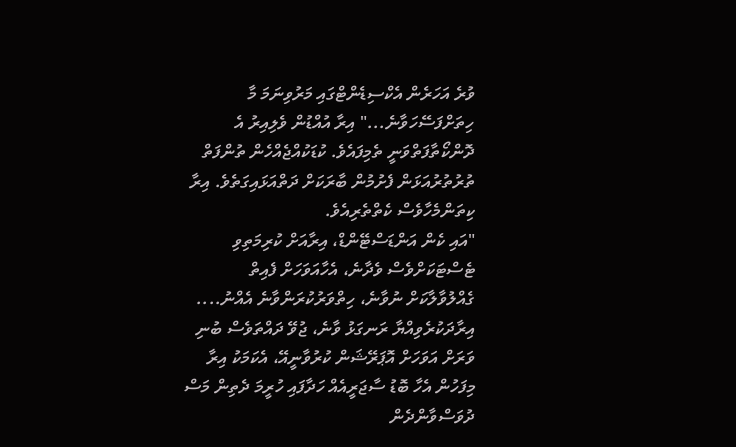ވުރެ އަހަރެން އެކްސިޑެންޓްގައި މަރުވިނަމަ މާ ހިތަށްފަސޭހަވާނެ..." އިރާ އުއްޑުން ވެލިއިރު އެ ދޮންކޯތާފަތްވަނީ ތެމިފައެވެ. ކުޑަކުއްޖެއްހެން ތުންފަތް ތުރުތުރުއަޅަން ފެށުމުން ބާރަކަށް ދަތްއަޅައިގަތެވެ. އިރާ ކިތަންމެހާވެސް ކެތްތެރިއެވެ.
"އައި ކެން އަންޑަސްޓޭންޑް، އިރާއަށް ކުރިމަތިވި ޓެސްޓަކަށްވެސް ވެދާނެ، އެހާއަވަހަށް ފެއިތް ގެއްލުވާލާކަށް ނުވާނެ، ހިތްވަރުކުރަންވާނެ އެއްނު.... އިރާދަކުރެވިއްޔާ ރަނގަޅު ވާނެ، ޖުވޭ ދައްތަވެސް ބުނި ވަރަށް އަވަހަށް އޮޕަރޭޝަން ކުރުވާނީއޭ، އެކަމަކު އިރާ މިފަހުން އެހާ ބޮޑު ސާޖަރީއެއް ހަދާފައި ހުރީމަ ދެތިން މަސް ދުވަސްވާންދެން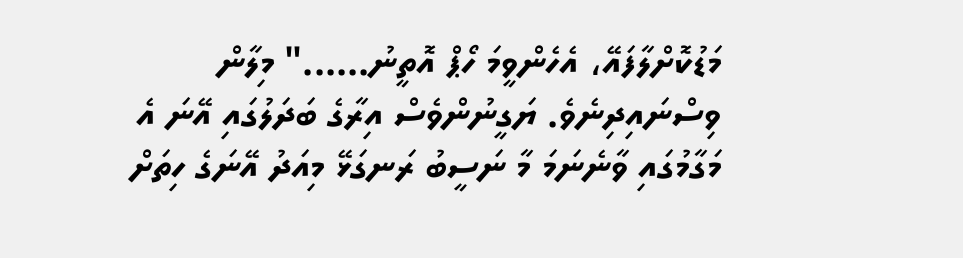މަޑުކޮށްލާފައޭ، އެހެންވީމަ ހޯޕް އޮތީނު......" މިލާން ވިސްނައިދިނެވެ. ޔަގީނުންވެސް އިރާގެ ބަދަލުގައި އޭނަ އެ މަގާމުގައި ވާނެނަމަ މާ ނަސީބު ރަނގަޅޭ މިއަދު އޭނަގެ ހިތަށް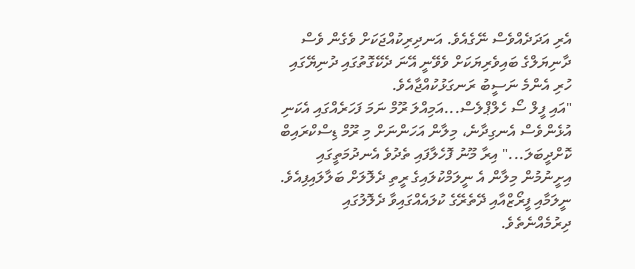އެރި އަދަދެއްވެސް ނޭގެއެވެ. އަނދިރިކުއްޖަކަށް ވެގެން ވެސް ދާނިޔަލްގެ ބައިވެރިޔަކަށް ވެވޭނީ އޭނަ ދެކޭގޮތުގައި ދުނިޔޭގައި ހުރި އެންމެ ނަސީބު ރަނގަޅުކުއްޖާއެވެ.
"އައި ފީލް ސޯ ހެލްޕްލެސް...އަމިއްލަ ރޫމް ނަމަ ފަހަރެއްގައި އެކަނި އުޅެންވެސް އެނގިދާނެ، މިލާން އަހަންނަށް މި ރޫމް ޑިސްކްރައިބް ކޮށްދީބަލަ..." އިރާ މޫނު ފޮހެލާފައި ތެދުވެ އެނދުމަތީގައި އިށީނުމުން މިލާން އެ ނީލަމްކުލައިގެ ރީތި ދެލޮލަށް ބަލާލައިފިއެވެ. ނީލަމާއި ފީރޯޒްއާއި ދޭތެރޭގެ ކުލައެއްގައިވާ ދެލޮލުގައި ދިރުމެއްނެތެވެ.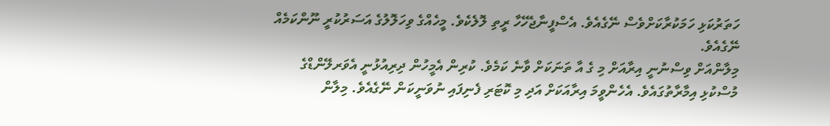ހަތަރުކަޅި ހަމަކުރާކަށްވެސް ނޭގެއެވެ. އެސްފީނާޖެހޭހާ ރީތި ލޮލެކެވެ. މީހެއްގެ ވިހަލޮލުގެ އަސަރުކުރީ ނޫންކަމެއް ނޭގެއެވެ.
މިލާންއަށް ވިސްނުނީ އިރާއަށް މި ގެ އާ ތަނަކަށް ވާނެ ކަމެވެ. ކުރިން އެމީހުން ދިރިއުޅުނީ އެވަރލޭންޑްގެ މުސްކުޅި އިމާރާތުގައެވެ. އެހެންވީމަ އިރާއަކަށް އަދި މި ކޮޓަރި ފެނިފައި ނުވަނީކަން ނޭގެއެވެ. މިލާން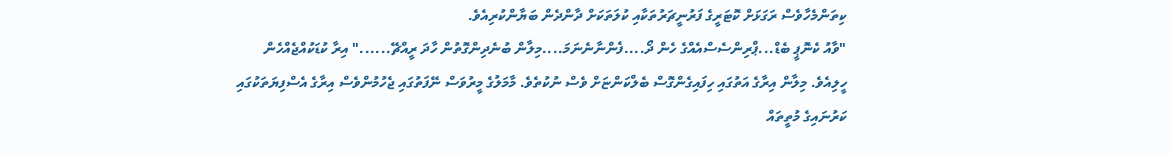ކިތަންމެހާވެސް ރަގަޅަށް ކޮޓަރީގެ ފަރުނީޗަރުތަކާއި ކުލަތަކަށް ދާންދެން ބަޔާންކުރިއެވެ.
"ވާއު ކެނޮޕީ ބެޑް...ޕްރިންސެސްއެއްގެ ހެން ދޯ....ފެންނާނެނަމަ....މިލާން ބުނެދިންގޮތުން ހާދަ ރީއްޗޭ......" އިރާ ކުޑަކުއްޖެއްހެން ހީލިއެވެ. މިލާން އިރާގެ އަތުގައި ހިފައިގެންގޮސް ބެލްކަންޏަށް ވެސް ނުކުތެވެ. މާމަލުގެ މީރުވަސް ނޭފަތުގައި ޖެހުމުންވެސް އިރާގެ އެސްފިޔަތަކުގައި ކަރުނައިގެ މުތީތައް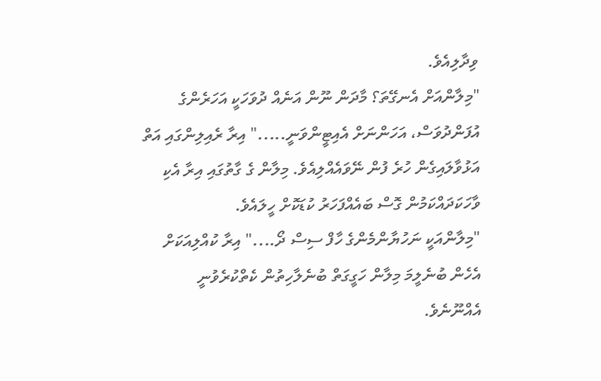ވިދާލިއެވެ.
"މިލާންއަށް އެނގޭތަ؟ މާދަން ނޫން އަނެއް ދުވަހަކީ އަހަރެންގެ އުފަންދުވަސް، އަހަންނަށް އެއިޓީންވަނީ....." އިރާ ރެއިލިންގައި އަތް އަޅުވާލައިގެން ހުރެ ފުން ނޭވައެއްލިއެވެ. މިލާން ގެ ގާތުގައި އިރާ އެކި ވާހަކަދައްކަމުން ގޮސް ބައެއްފަހަރު ކުޑަކޮށް ހީލައެވެ.
"މިލާންއަކީ ނަހުޔާންމެންގެ ހާފް ސިސް ދޯ...." އިރާ ކުއްލިއަކަށް އެހެން ބުނެލީމަ މިލާން ހަގީގަތް ބުނެލާހިތުން ކެތްކުރެވުނީ އެއްނޫނެވެ.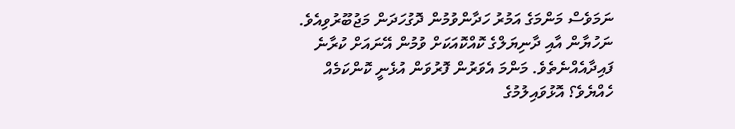ނަމަވެސް މަންމަގެ އަމުރު ހަދާންވުމުން ދޮގުހަދަން މަޖުބޫރުވިއެވެ. ނަހުޔާން އާއި ދާނިޔަލްގެ ކޮއްކޮއަކަށް ވުމުން އޭނައަށް ކުރާނެ ފައިދާއެއްނެތެވެ. މަންމަ އެވަރުން ފޮރުވަން އުޅެނީ ކޮންކަމެއް ހެއްޔެވެ؟ އޮޅުވައިލުމުގެ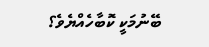ބޭނުމަކީ ކޮބާހެއްޔެވެ؟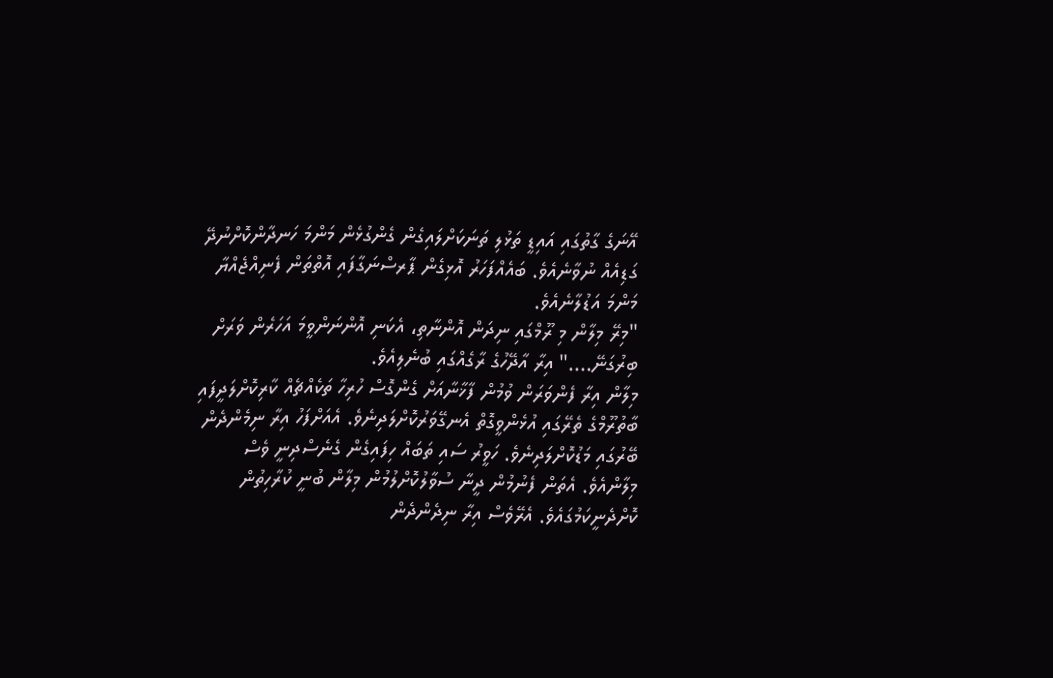އޭނަގެ ގާތުގައި އައިޑީ ތަޅުލި ތަނަކަށްލައިގެން ގެންގުޅެން މަންމަ ހަނދާންކޮށްނުދޭ ގަޑިއެއް ނުވާނެއެވެ. ބައެއްފަހަރު އޮޅިގެން ޕާރސްނަގާފައި އޮތްތަން ފެނިއްޖެއްޔާ މަންމަ އަޑުލާނެއެވެ.
"މިރޭ މިލާން މި ރޫމްގައި ނިދަން އޮންނާތި، އެކަނި އޮންނަންވީމަ އަހަރެން ވަރަށް ބިރުގަނޭ...." އިރާ އާދޭހުގެ ރާގެއްގައި ބުނެލިއެވެ.
މިލާން އިރާ ފެންވަރަން ވުމުން ފާޚާނާއަށް ގެންގޮސް ހުރިހާ ތަކެއްޗެއް ކާރިކޮށްލަދީފައި ބާތުރޫމްގެ ތެރޭގައި އުޅެންވީގޮތް އެނގޭވަރުކޮށްލަދިނެވެ. އެއަށްފަހު އިރާ ނިމެންދެން ބޭރުގައި މަޑުކޮށްލަދިނެވެ. ހަވީރު ސައި ތަބައް ހިފައިގެން ގެނެސްދިނީ ވެސް މިލާންއެވެ. އެތަން ފެނުމުން ދީނާ ސުވާލުކޮށްލުމުން މިލާން ބުނީ ކުރާހިތުން ކޮށްދެނީކަމުގައެވެ. އެރޭވެސް އިރާ ނިދެންދެން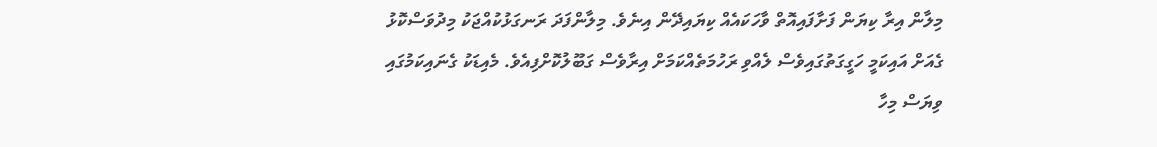މިލާން އިރާ ކިޔަން ފަށާފައިއޮތް ވާހަކައެއް ކިޔައިދޭން އިނެވެ. މިލާންފަދަ ރަނގަޅުކުއްޖަކު މިދުވަސްކޮޅު ގެއަށް އައިކަމީ ހަގީގަތުގައިވެސް ލެއްވި ރަހުމަތެއްކަމަށް އިރާވެސް ގަބޫލުކޮށްފިއެވެ. މެއިޑަކު ގެނައިކަމުގައި ވިޔަސް މިހާ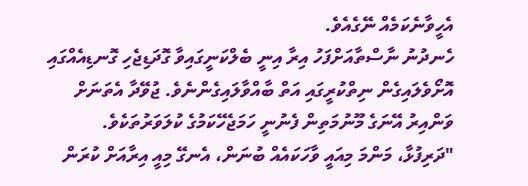އެހީވާނެކަމެއް ނޭގެއެވެ.
ހެނދުނު ނާސްތާއަށްފަހު އިރާ އިނީ ބެލްކަނީގައިވާ ގޮދަޑިޖެހި ގޮނޑިއެއްގައި އޮށޯވެލައިގެން ނިތްކުރީގައި އަތް ބާއްވާލައިގެންނެވެ. ޖުވޭދާ އެތަނަށް ވަންއިރު އޭނަގެ މޫނުމަތިން ފެނުނީ ހަމަޖެހޭކަމުގެ ކުލަވަރުތަކެވެ.
"ދަރިފުޅާ، މަންމަ މިއައީ ވާހަކައެއް ބުނަން، އެނގޭ މިއީ އިރާއަށް ކުރަން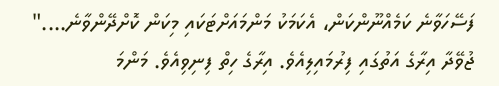ފަސޭހަވާނެ ކަމެއްނޫންކަން، އެކަމަކު މަންމައަށްޓަކައި މިކަން ކޮށްދޭންވާނެ...." ޖުވޭދާ އިރާގެ އަތުގައި ފިރުމައިލިއެވެ. އިރާގެ ހިތް ފިނިވިއެވެ. މަންމަ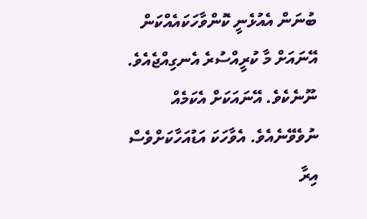ބުނަން އެއުޅެނީ ކޮންވާހަކައެއްކަން އޭނައަށް މާ ކުރީއްސުރެ އެނގިއްޖެއެވެ. ނޫނެކެވެ. އޭނައަކަށް އެކަމެއް ނުވެވޭނެއެވެ. އެވާހަކަ އަޑުއަހާކަށްވެސް އިރާ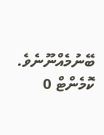ބޭނުމެއްނޫނެވެ.
ކޮމެންޓް 0